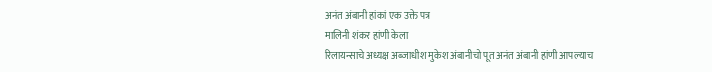अनंत अंबानी हांकां एक उक्ते पत्र
मालिनी शंकर हांणी केला
रिलायन्साचे अध्यक्ष अब्जाधीश मुकेश अंबानीचो पूत अनंत अंबानी हांणी आपल्याच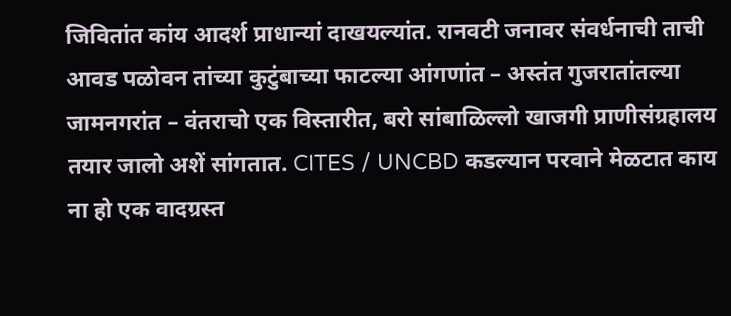जिवितांत कांय आदर्श प्राधान्यां दाखयल्यांत. रानवटी जनावर संवर्धनाची ताची आवड पळोवन तांच्या कुटुंबाच्या फाटल्या आंगणांत – अस्तंत गुजरातांतल्या जामनगरांत – वंतराचो एक विस्तारीत, बरो सांबाळिल्लो खाजगी प्राणीसंग्रहालय तयार जालो अशें सांगतात. CITES / UNCBD कडल्यान परवाने मेळटात काय ना हो एक वादग्रस्त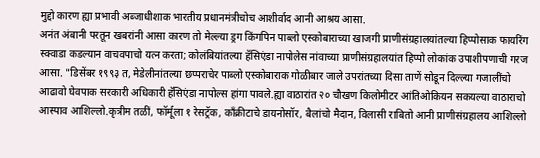मुद्दो कारण ह्या प्रभावी अब्जाधीशाक भारतीय प्रधानमंत्रीचोच आशीर्वाद आनी आश्रय आसा.
अनंत अंबानी परतून खबरांनी आसा कारण तो मेल्ल्या ड्रग किंगपिन पाब्लो एस्कोबाराच्या खाजगी प्राणीसंग्रहालयांतल्या हिप्पोसाक फायरिंग स्क्वाडा कडल्यान वाचवपाचो यत्न करता; कोलंबियांतल्या हॅसिएंडा नापोलेस नांवाच्या प्राणीसंग्रहालयांत हिप्पो लोकांक उपाशीपणाची गरज आसा. "डिसेंबर १९९३ त, मेडेलीनांतल्या छप्पराचेर पाब्लो एस्कोबाराक गोळीबार जाले उपरांतच्या दिसा ताणें सोडून दिल्ल्या गजालींचो आढावो घेवपाक सरकारी अधिकारी हॅसिएंडा नापोल्स हांगा पावले.ह्या वाठारांत २० चौखण किलोमीटर आंतिओकियन सकयल्या वाठाराचो आस्पाव आशिल्लो.कृत्रीम तळीं, फॉर्मूला १ रेसट्रॅक, काँक्रीटाचे डायनोसॉर, बैलांचो मैदान, विलासी राबितो आनी प्राणीसंग्रहालय आशिल्लो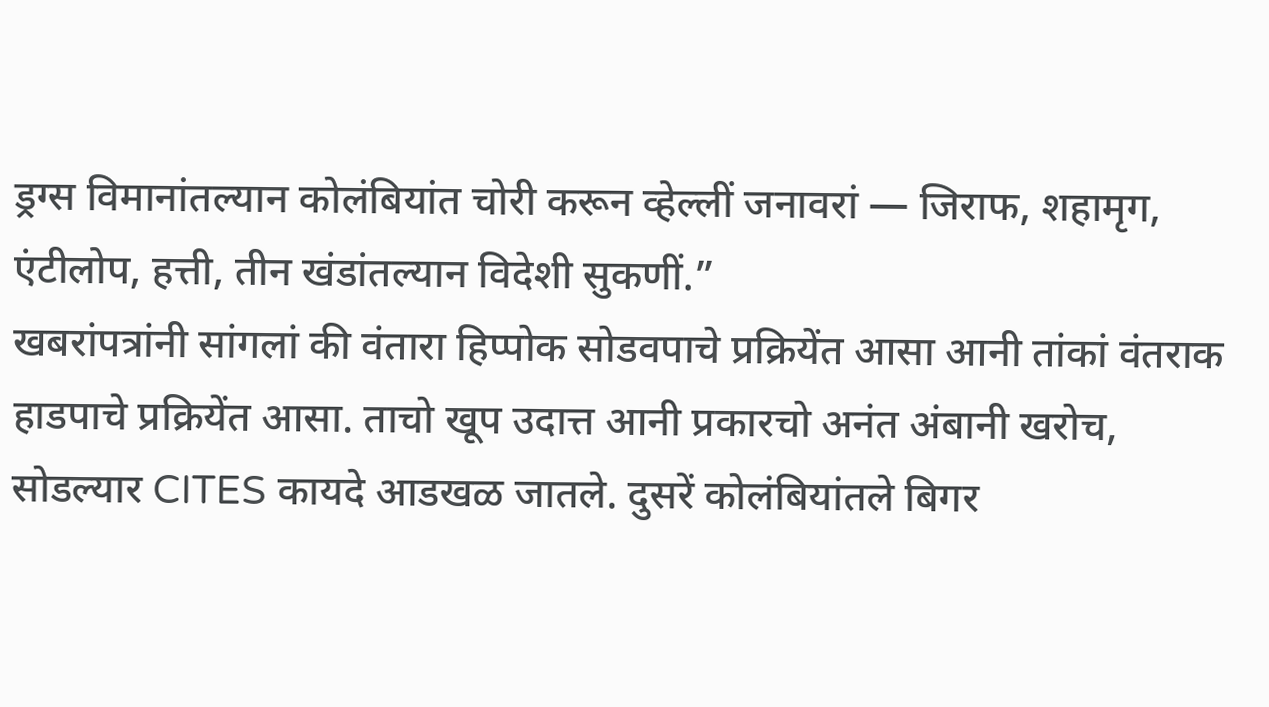ड्रग्स विमानांतल्यान कोलंबियांत चोरी करून व्हेल्लीं जनावरां — जिराफ, शहामृग, एंटीलोप, हत्ती, तीन खंडांतल्यान विदेशी सुकणीं.”
खबरांपत्रांनी सांगलां की वंतारा हिप्पोक सोडवपाचे प्रक्रियेंत आसा आनी तांकां वंतराक हाडपाचे प्रक्रियेंत आसा. ताचो खूप उदात्त आनी प्रकारचो अनंत अंबानी खरोच, सोडल्यार CITES कायदे आडखळ जातले. दुसरें कोलंबियांतले बिगर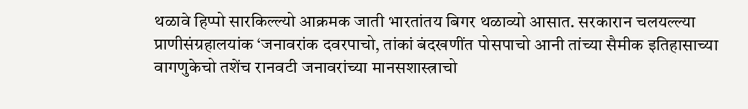थळावे हिप्पो सारकिल्ल्यो आक्रमक जाती भारतांतय बिगर थळाव्यो आसात. सरकारान चलयल्ल्या प्राणीसंग्रहालयांक ‘जनावरांक दवरपाचो, तांकां बंदखणींत पोसपाचो आनी तांच्या सैमीक इतिहासाच्या वागणुकेचो तशेंच रानवटी जनावरांच्या मानसशास्त्राचो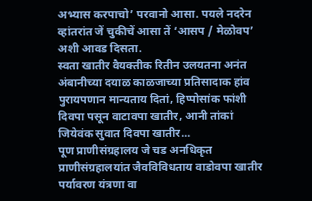अभ्यास करपाचो’ परवानो आसा. पयले नदरेन व्हांतरांत जें चुकीचें आसा तें ‘आसप / मेळोवप’ अशी आवड दिसता.
स्वता खातीर वैयक्तीक रितीन उलयतना अनंत अंबानीच्या दयाळ काळजाच्या प्रतिसादाक हांव पुरायपणान मान्यताय दितां, हिप्पोसांक फांशी दिवपा पसून वाटावपा खातीर, आनी तांकां जियेवंक सुवात दिवपा खातीर...
पूण प्राणीसंग्रहालय जे चड अनधिकृत प्राणीसंग्रहालयांत जैवविविधताय वाडोवपा खातीर पर्यावरण यंत्रणा वा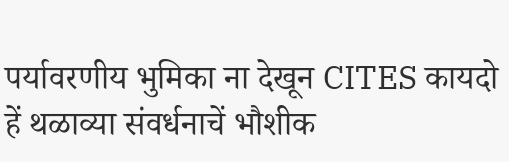पर्यावरणीय भुमिका ना देखून CITES कायदो हें थळाव्या संवर्धनाचें भौशीक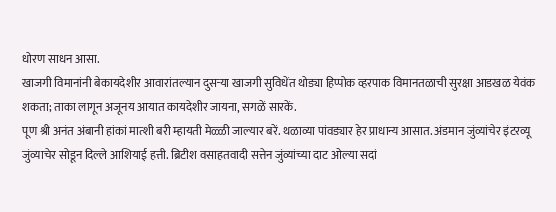धोरण साधन आसा.
खाजगी विमानांनी बेकायदेशीर आवारांतल्यान दुसऱ्या खाजगी सुविधेंत थोड्या हिप्पोक व्हरपाक विमानतळाची सुरक्षा आडखळ येवंक शकता; ताका लागून अजूनय आयात कायदेशीर जायना, सगळें सारकें.
पूण श्री अनंत अंबानी हांकां मात्शी बरी म्हायती मेळ्ळी जाल्यार बरें. थळाव्या पांवड्यार हेर प्राधान्य आसात. अंडमान जुंव्यांचेर इंटरव्यू जुंव्याचेर सोडून दिल्ले आशियाई हत्ती. ब्रिटीश वसाहतवादी सत्तेन जुंव्यांच्या दाट ओल्या सदां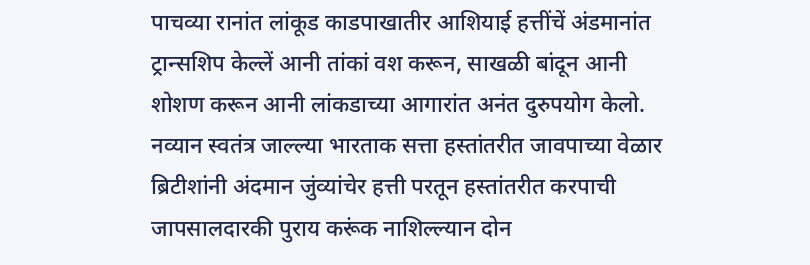पाचव्या रानांत लांकूड काडपाखातीर आशियाई हत्तींचें अंडमानांत ट्रान्सशिप केल्लें आनी तांकां वश करून, साखळी बांदून आनी शोशण करून आनी लांकडाच्या आगारांत अनंत दुरुपयोग केलो. नव्यान स्वतंत्र जाल्ल्या भारताक सत्ता हस्तांतरीत जावपाच्या वेळार ब्रिटीशांनी अंदमान जुंव्यांचेर हत्ती परतून हस्तांतरीत करपाची जापसालदारकी पुराय करूंक नाशिल्ल्यान दोन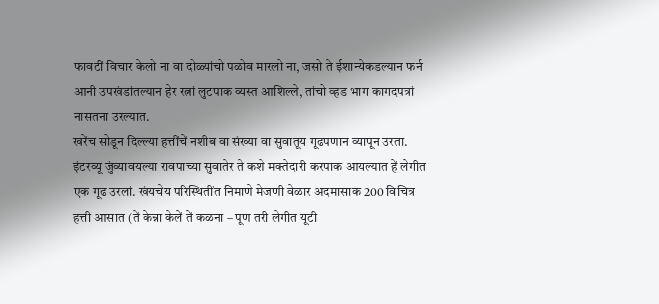फावटीं विचार केलो ना वा दोळ्यांचो पळोव मारलो ना, जसो ते ईशान्येकडल्यान फर्न आनी उपखंडांतल्यान हेर रत्नां लुटपाक व्यस्त आशिल्ले, तांचो व्हड भाग कागदपत्रां नासतना उरल्यात.
खरेंच सोडून दिल्ल्या हत्तींचें नशीब वा संख्या वा सुवातूय गूढपणान व्यापून उरता. इंटरव्यू जुंव्यावयल्या रावपाच्या सुवातेर ते कशे मक्तेदारी करपाक आयल्यात हें लेगीत एक गूढ उरलां. खंयचेय परिस्थितींत निमाणे मेजणी वेळार अदमासाक 200 विचित्र हत्ती आसात (तें केन्ना केलें तें कळना – पूण तरी लेगीत यूटी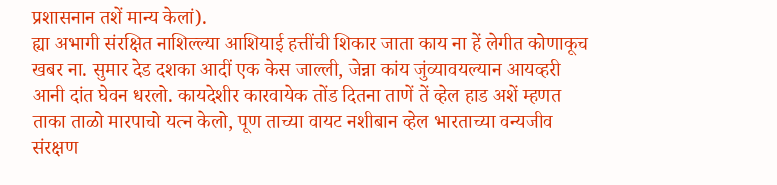प्रशासनान तशें मान्य केलां).
ह्या अभागी संरक्षित नाशिल्ल्या आशियाई हत्तींची शिकार जाता काय ना हें लेगीत कोणाकूच खबर ना. सुमार देड दशका आदीं एक केस जाल्ली, जेन्ना कांय जुंव्यावयल्यान आयव्हरी आनी दांत घेवन धरलो. कायदेशीर कारवायेक तोंड दितना ताणें तें व्हेल हाड अशें म्हणत ताका ताळो मारपाचो यत्न केलो, पूण ताच्या वायट नशीबान व्हेल भारताच्या वन्यजीव संरक्षण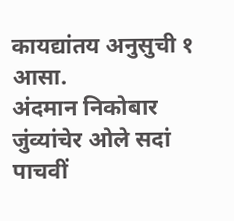कायद्यांतय अनुसुची १ आसा.
अंदमान निकोबार जुंव्यांचेर ओले सदां पाचवीं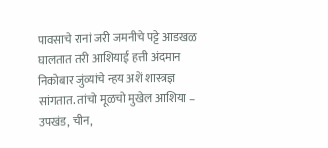पावसाचे रानां जरी जमनीचे पट्टे आडखळ घालतात तरी आशियाई हत्ती अंदमान निकोबार जुंव्यांचे न्हय अशें शास्त्रज्ञ सांगतात. तांचो मूळचो मुखेल आशिया – उपखंड, चीन,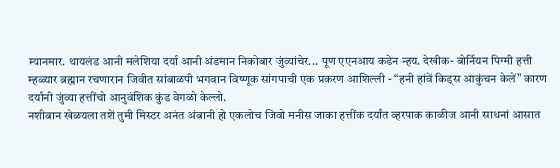म्यानमार. थायलंड आनी मलेशिया दर्या आनी अंडमान निकोबार जुंव्यांचेर... पूण एएनआय कडेन न्हय. देखीक- बोर्नियन पिग्मी हत्ती म्हळ्यार ब्रह्मान रचणारान जिवीत सांबाळपी भगवान विष्णूक सांगपाची एक प्रकरण आशिल्ली - “हनी हांवें किड्स आकुंचन केलें” कारण दर्यांनी जुंव्या हत्तींचो आनुवंशिक कुंड वेगळो केल्लो.
नशीबान खेळयला तशें तुमी मिस्टर अनंत अंबानी हो एकलोच जिवो मनीस जाका हत्तींक दर्यांत व्हरपाक काळीज आनी साधनां आसात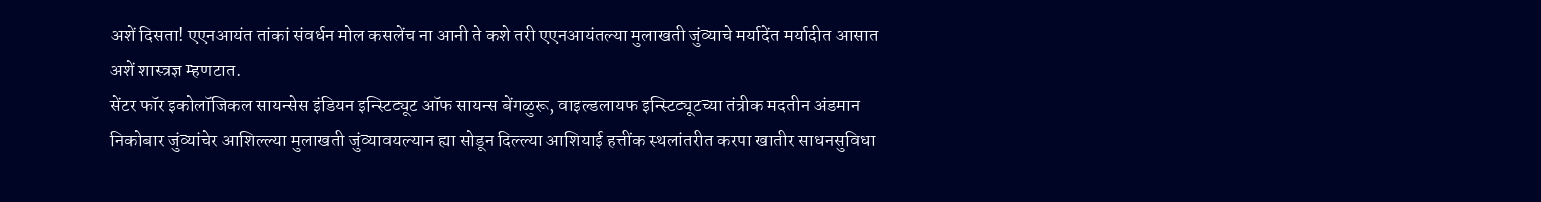अशें दिसता! एएनआयंत तांकां संवर्धन मोल कसलेंच ना आनी ते कशे तरी एएनआयंतल्या मुलाखती जुंव्याचे मर्यादेंत मर्यादीत आसात अशें शास्त्रज्ञ म्हणटात.
सेंटर फॉर इकोलॉजिकल सायन्सेस इंडियन इन्स्टिट्यूट ऑफ सायन्स बेंगळुरू, वाइल्डलायफ इन्स्टिट्यूटच्या तंत्रीक मदतीन अंडमान निकोबार जुंव्यांचेर आशिल्ल्या मुलाखती जुंव्यावयल्यान ह्या सोडून दिल्ल्या आशियाई हत्तींक स्थलांतरीत करपा खातीर साधनसुविधा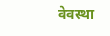वेवस्था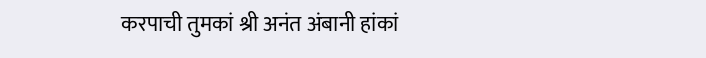करपाची तुमकां श्री अनंत अंबानी हांकां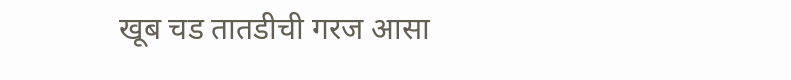खूब चड तातडीची गरज आसा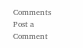Comments
Post a Comment